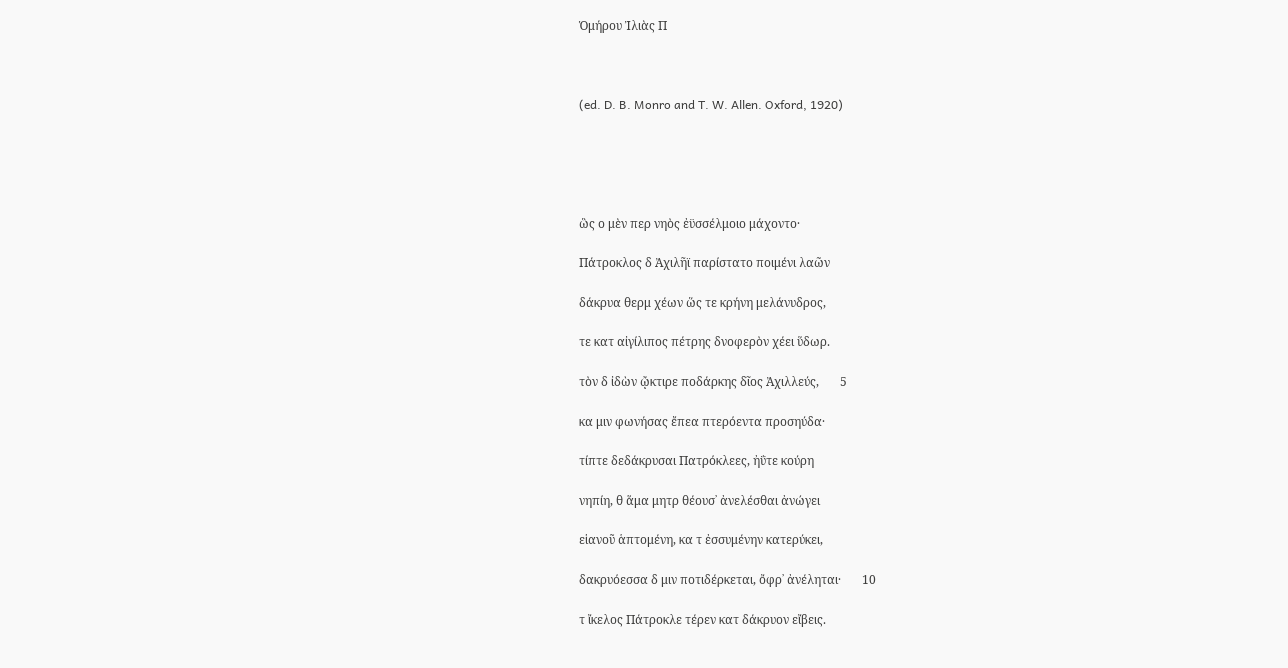Ὁμήρου Ἰλιὰς Π



(ed. D. B. Monro and T. W. Allen. Oxford, 1920)





ὣς ο μὲν περ νηὸς ἐϋσσέλμοιο μάχοντο·

Πάτροκλος δ Ἀχιλῆϊ παρίστατο ποιμένι λαῶν

δάκρυα θερμ χέων ὥς τε κρήνη μελάνυδρος,

τε κατ αἰγίλιπος πέτρης δνοφερὸν χέει ὕδωρ.

τὸν δ ἰδὼν ᾤκτιρε ποδάρκης δῖος Ἀχιλλεύς,       5

κα μιν φωνήσας ἔπεα πτερόεντα προσηύδα·

τίπτε δεδάκρυσαι Πατρόκλεες, ἠΰτε κούρη

νηπίη, θ ἅμα μητρ θέουσ᾽ ἀνελέσθαι ἀνώγει

εἱανοῦ ἁπτομένη, κα τ ἐσσυμένην κατερύκει,

δακρυόεσσα δ μιν ποτιδέρκεται, ὄφρ᾽ ἀνέληται·       10

τ ἴκελος Πάτροκλε τέρεν κατ δάκρυον εἴβεις.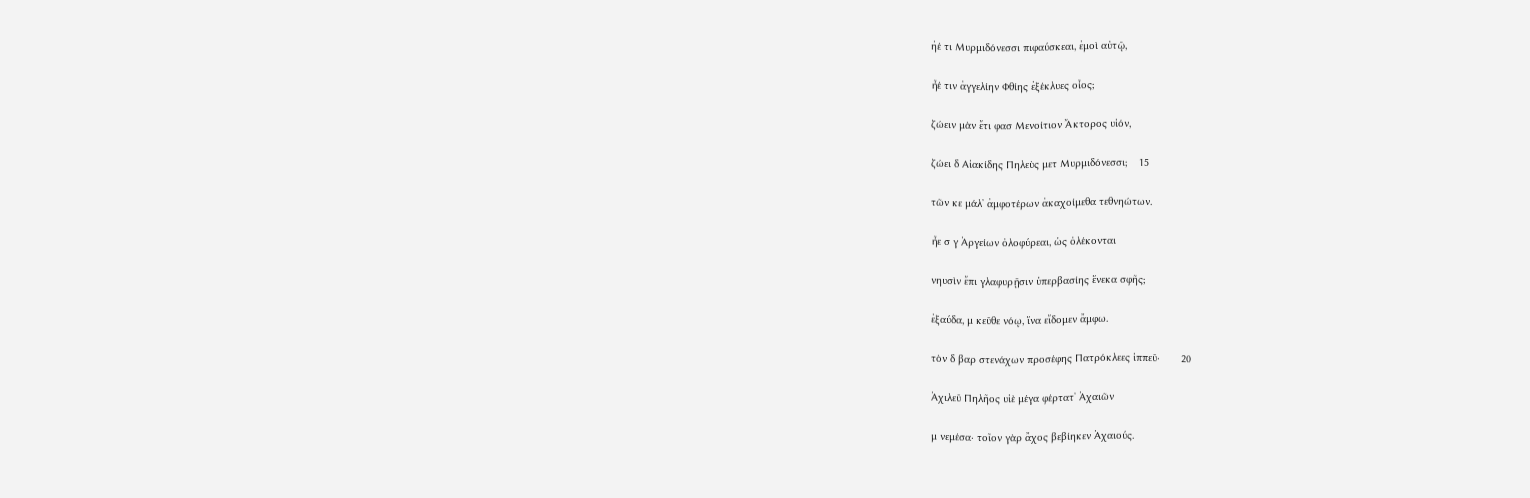ἠέ τι Μυρμιδόνεσσι πιφαύσκεαι, ἐμοὶ αὐτῷ,

ἦέ τιν ἀγγελίην Φθίης ἐξέκλυες οἶος;

ζώειν μὰν ἔτι φασ Μενοίτιον Ἄκτορος υἱόν,

ζώει δ Αἰακίδης Πηλεὺς μετ Μυρμιδόνεσσι;    15

τῶν κε μάλ᾽ ἀμφοτέρων ἀκαχοίμεθα τεθνηώτων.

ἦε σ γ Ἀργείων ὀλοφύρεαι, ὡς ὀλέκονται

νηυσὶν ἔπι γλαφυρῇσιν ὑπερβασίης ἕνεκα σφῆς;

ἐξαύδα, μ κεῦθε νόῳ, ἵνα εἴδομεν ἄμφω.

τὸν δ βαρ στενάχων προσέφης Πατρόκλεες ἱππεῦ·       20

Ἀχιλεῦ Πηλῆος υἱὲ μέγα φέρτατ᾽ Ἀχαιῶν

μ νεμέσα· τοῖον γὰρ ἄχος βεβίηκεν Ἀχαιούς.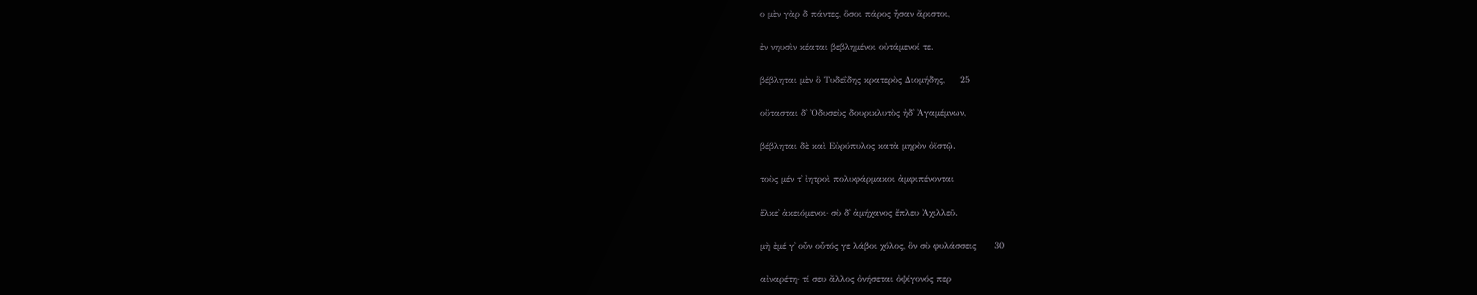ο μὲν γὰρ δ πάντες, ὅσοι πάρος ἦσαν ἄριστοι,

ἐν νηυσὶν κέαται βεβλημένοι οὐτάμενοί τε.

βέβληται μὲν ὃ Τυδεΐδης κρατερὸς Διομήδης,     25

οὔτασται δ᾽ Ὀδυσεὺς δουρικλυτὸς ἠδ᾽ Ἀγαμέμνων,

βέβληται δὲ καὶ Εὐρύπυλος κατὰ μηρὸν ὀϊστῷ.

τοὺς μέν τ᾽ ἰητροὶ πολυφάρμακοι ἀμφιπένονται

ἕλκε᾽ ἀκειόμενοι· σὺ δ᾽ ἀμήχανος ἔπλευ Ἀχιλλεῦ.

μὴ ἐμέ γ᾽ οὖν οὗτός γε λάβοι χόλος, ὃν σὺ φυλάσσεις      30

αἰναρέτη· τί σευ ἄλλος ὀνήσεται ὀψίγονός περ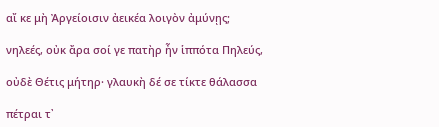αἴ κε μὴ Ἀργείοισιν ἀεικέα λοιγὸν ἀμύνῃς;

νηλεές, οὐκ ἄρα σοί γε πατὴρ ἦν ἱππότα Πηλεύς,

οὐδὲ Θέτις μήτηρ· γλαυκὴ δέ σε τίκτε θάλασσα

πέτραι τ᾽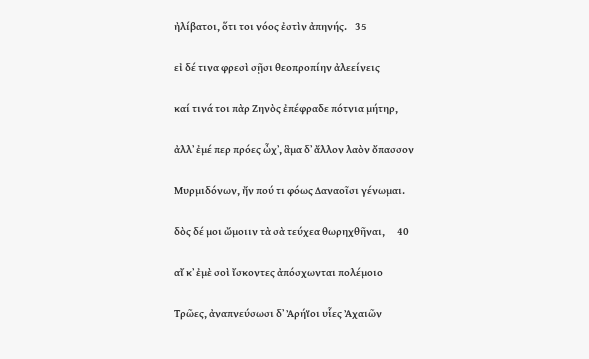ἠλίβατοι, ὅτι τοι νόος ἐστὶν ἀπηνής.    35

εἰ δέ τινα φρεσὶ σῇσι θεοπροπίην ἀλεείνεις

καί τινά τοι πὰρ Ζηνὸς ἐπέφραδε πότνια μήτηρ,

ἀλλ᾽ ἐμέ περ πρόες ὦχ᾽, ἃμα δ᾽ ἄλλον λαὸν ὄπασσον

Μυρμιδόνων, ἤν πού τι φόως Δαναοῖσι γένωμαι.

δὸς δέ μοι ὤμοιιν τὰ σὰ τεύχεα θωρηχθῆναι,      40

αἴ κ᾽ ἐμὲ σοὶ ἴσκοντες ἀπόσχωνται πολέμοιο

Τρῶες, ἀναπνεύσωσι δ᾽ Ἀρήϊοι υἷες Ἀχαιῶν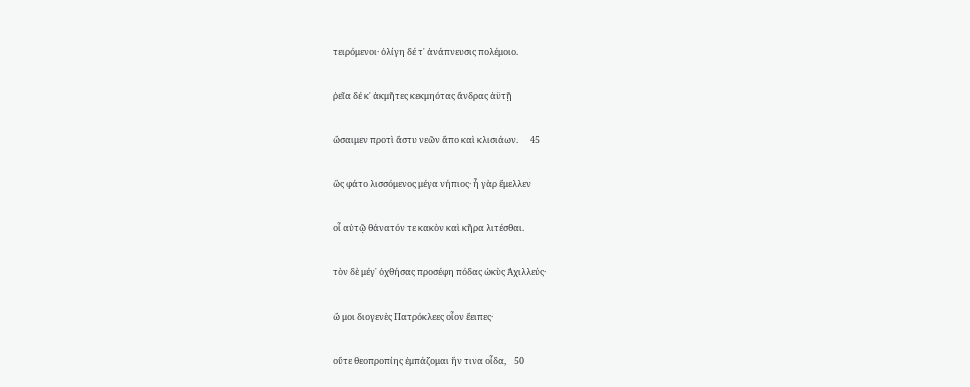τειρόμενοι· ὀλίγη δέ τ᾽ ἀνάπνευσις πολέμοιο.

ῥεῖα δέ κ᾽ ἀκμῆτες κεκμηότας ἄνδρας ἀϋτῇ

ὤσαιμεν προτὶ ἄστυ νεῶν ἄπο καὶ κλισιάων.      45

ὣς φάτο λισσόμενος μέγα νήπιος· ἦ γὰρ ἔμελλεν

οἷ αὐτῷ θάνατόν τε κακὸν καὶ κῆρα λιτέσθαι.

τὸν δὲ μέγ᾽ ὀχθήσας προσέφη πόδας ὠκὺς Ἀχιλλεύς·

ὤ μοι διογενὲς Πατρόκλεες οἷον ἔειπες·

οὔτε θεοπροπίης ἐμπάζομαι ἥν τινα οἶδα,    50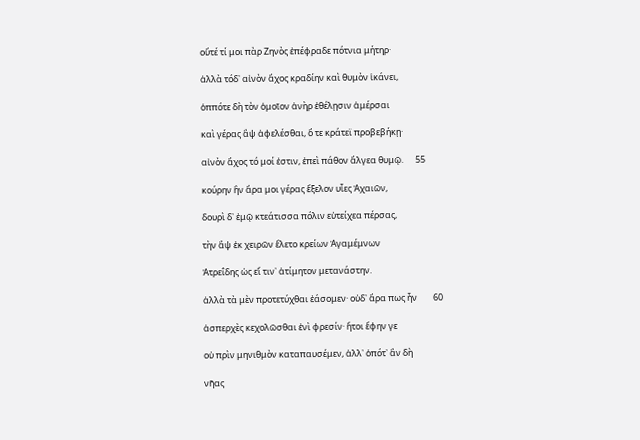οὔτέ τί μοι πὰρ Ζηνὸς ἐπέφραδε πότνια μήτηρ·

ἀλλὰ τόδ᾽ αἰνὸν ἄχος κραδίην καὶ θυμὸν ἱκάνει,

ὁππότε δὴ τὸν ὁμοῖον ἀνὴρ ἐθέλῃσιν ἀμέρσαι

καὶ γέρας ἂψ ἀφελέσθαι, ὅ τε κράτεϊ προβεβήκῃ·

αἰνὸν ἄχος τό μοί ἐστιν, ἐπεὶ πάθον ἄλγεα θυμῷ.      55

κούρην ἣν ἄρα μοι γέρας ἔξελον υἷες Ἀχαιῶν,

δουρὶ δ᾽ ἐμῷ κτεάτισσα πόλιν εὐτείχεα πέρσας,

τὴν ἂψ ἐκ χειρῶν ἕλετο κρείων Ἀγαμέμνων

Ἀτρεΐδης ὡς εἴ τιν᾽ ἀτίμητον μετανάστην.

ἀλλὰ τὰ μὲν προτετύχθαι ἐάσομεν· οὐδ᾽ ἄρα πως ἦν        60

ἀσπερχὲς κεχολῶσθαι ἐνὶ φρεσίν· ἤτοι ἔφην γε

οὐ πρὶν μηνιθμὸν καταπαυσέμεν, ἀλλ᾽ ὁπότ᾽ ἂν δὴ

νῆας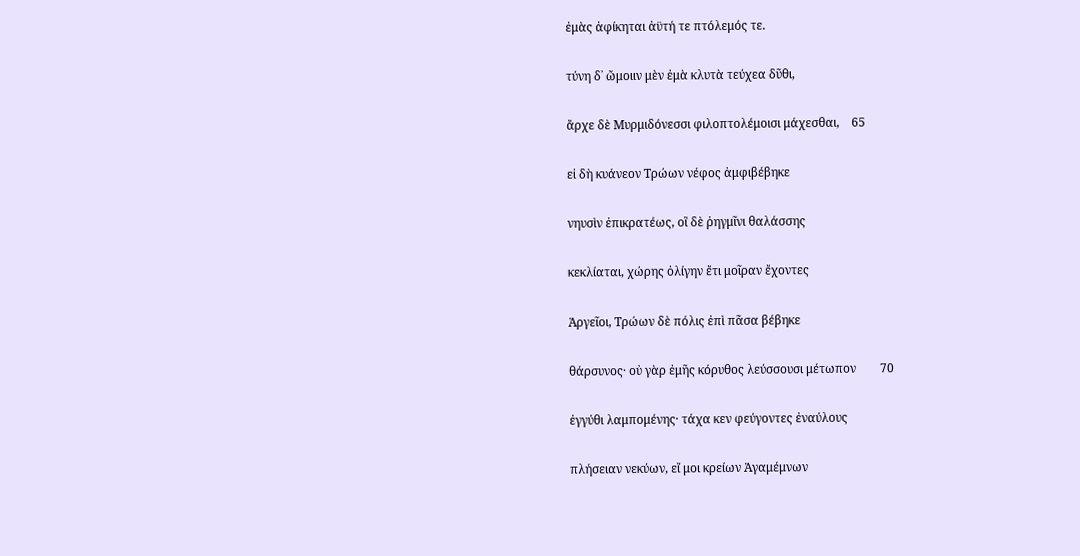ἐμὰς ἀφίκηται ἀϋτή τε πτόλεμός τε.

τύνη δ᾽ ὤμοιιν μὲν ἐμὰ κλυτὰ τεύχεα δῦθι,

ἄρχε δὲ Μυρμιδόνεσσι φιλοπτολέμοισι μάχεσθαι,    65

εἰ δὴ κυάνεον Τρώων νέφος ἀμφιβέβηκε

νηυσὶν ἐπικρατέως, οἳ δὲ ῥηγμῖνι θαλάσσης

κεκλίαται, χώρης ὀλίγην ἔτι μοῖραν ἔχοντες

Ἀργεῖοι, Τρώων δὲ πόλις ἐπὶ πᾶσα βέβηκε

θάρσυνος· οὐ γὰρ ἐμῆς κόρυθος λεύσσουσι μέτωπον        70

ἐγγύθι λαμπομένης· τάχα κεν φεύγοντες ἐναύλους

πλήσειαν νεκύων, εἴ μοι κρείων Ἀγαμέμνων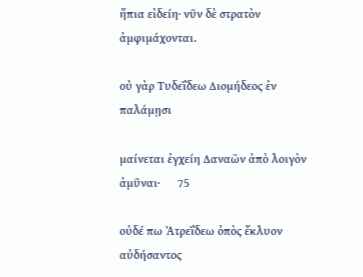ἤπια εἰδείη· νῦν δὲ στρατὸν ἀμφιμάχονται.

οὐ γὰρ Τυδεΐδεω Διομήδεος ἐν παλάμῃσι

μαίνεται ἐγχείη Δαναῶν ἀπὸ λοιγὸν ἀμῦναι·      75

οὐδέ πω Ἀτρεΐδεω ὀπὸς ἔκλυον αὐδήσαντος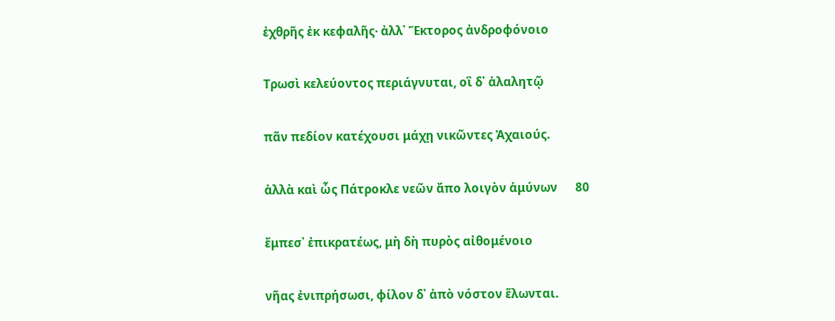ἐχθρῆς ἐκ κεφαλῆς· ἀλλ᾽ Ἕκτορος ἀνδροφόνοιο

Τρωσὶ κελεύοντος περιάγνυται, οἳ δ᾽ ἀλαλητῷ

πᾶν πεδίον κατέχουσι μάχῃ νικῶντες Ἀχαιούς.

ἀλλὰ καὶ ὧς Πάτροκλε νεῶν ἄπο λοιγὸν ἀμύνων      80

ἔμπεσ᾽ ἐπικρατέως, μὴ δὴ πυρὸς αἰθομένοιο

νῆας ἐνιπρήσωσι, φίλον δ᾽ ἀπὸ νόστον ἕλωνται.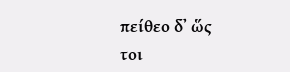πείθεο δ᾽ ὥς τοι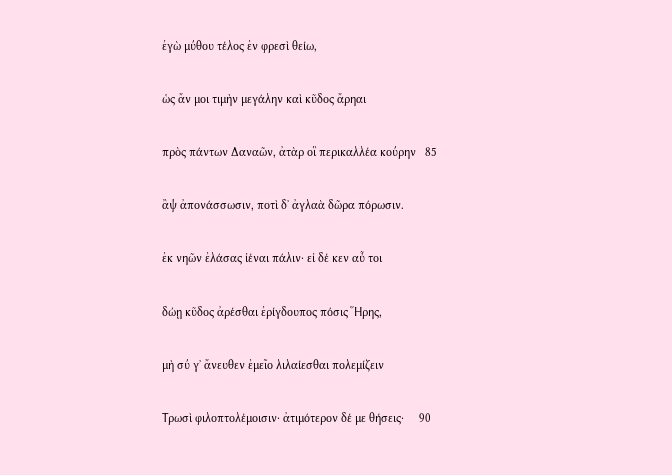ἐγὼ μύθου τέλος ἐν φρεσὶ θείω,

ὡς ἄν μοι τιμὴν μεγάλην καὶ κῦδος ἄρηαι

πρὸς πάντων Δαναῶν, ἀτὰρ οἳ περικαλλέα κούρην   85

ἂψ ἀπονάσσωσιν, ποτὶ δ᾽ ἀγλαὰ δῶρα πόρωσιν.

ἐκ νηῶν ἐλάσας ἰέναι πάλιν· εἰ δέ κεν αὖ τοι

δώῃ κῦδος ἀρέσθαι ἐρίγδουπος πόσις Ἥρης,

μὴ σύ γ᾽ ἄνευθεν ἐμεῖο λιλαίεσθαι πολεμίζειν

Τρωσὶ φιλοπτολέμοισιν· ἀτιμότερον δέ με θήσεις·     90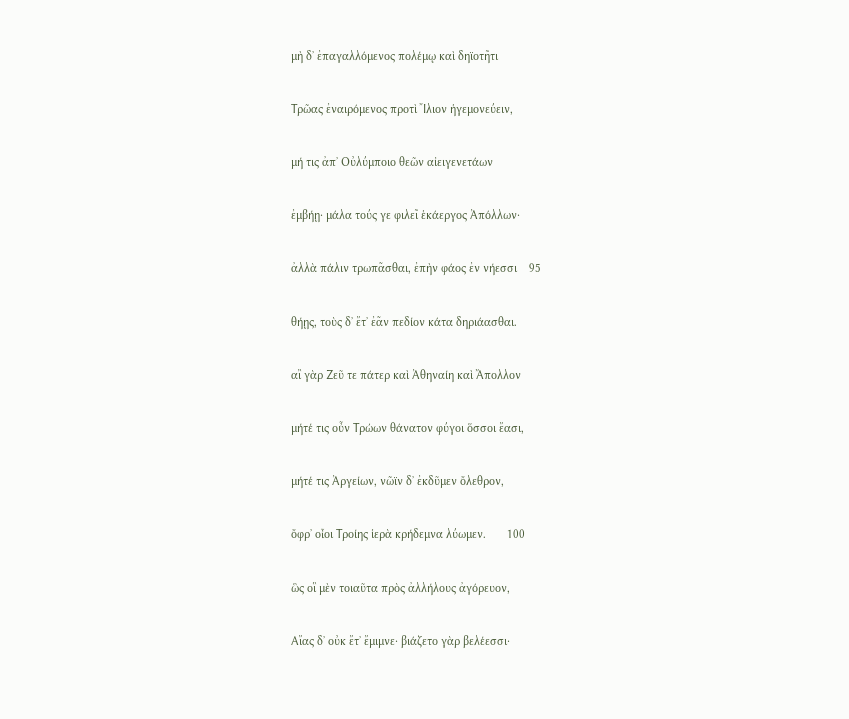μὴ δ᾽ ἐπαγαλλόμενος πολέμῳ καὶ δηϊοτῆτι

Τρῶας ἐναιρόμενος προτὶ Ἴλιον ἡγεμονεύειν,

μή τις ἀπ᾽ Οὐλύμποιο θεῶν αἰειγενετάων

ἐμβήῃ· μάλα τούς γε φιλεῖ ἑκάεργος Ἀπόλλων·

ἀλλὰ πάλιν τρωπᾶσθαι, ἐπὴν φάος ἐν νήεσσι    95

θήῃς, τοὺς δ᾽ ἔτ᾽ ἐᾶν πεδίον κάτα δηριάασθαι.

αἲ γὰρ Ζεῦ τε πάτερ καὶ Ἀθηναίη καὶ Ἄπολλον

μήτέ τις οὖν Τρώων θάνατον φύγοι ὅσσοι ἔασι,

μήτέ τις Ἀργείων, νῶϊν δ᾽ ἐκδῦμεν ὄλεθρον,

ὄφρ᾽ οἶοι Τροίης ἱερὰ κρήδεμνα λύωμεν.       100

ὣς οἳ μὲν τοιαῦτα πρὸς ἀλλήλους ἀγόρευον,

Αἴας δ᾽ οὐκ ἔτ᾽ ἔμιμνε· βιάζετο γὰρ βελέεσσι·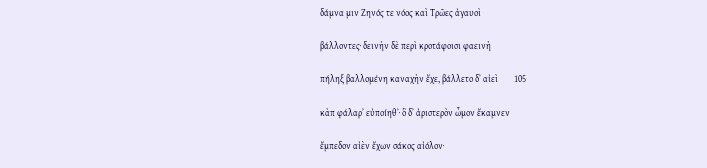δάμνα μιν Ζηνός τε νόος καὶ Τρῶες ἀγαυοὶ

βάλλοντες· δεινὴν δὲ περὶ κροτάφοισι φαεινὴ

πήληξ βαλλομένη καναχὴν ἔχε, βάλλετο δ᾽ αἰεὶ        105

κὰπ φάλαρ᾽ εὐποίηθ᾽· ὃ δ᾽ ἀριστερὸν ὦμον ἔκαμνεν

ἔμπεδον αἰὲν ἔχων σάκος αἰόλον·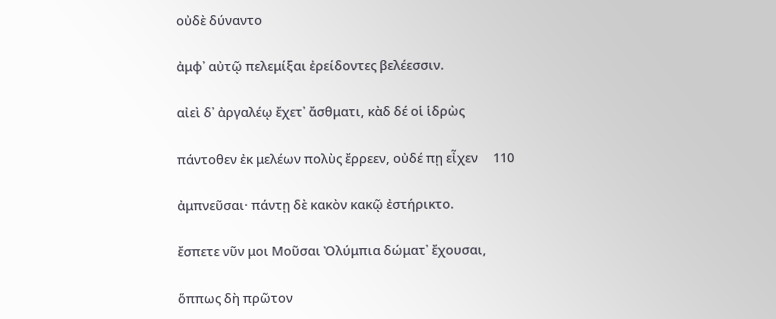οὐδὲ δύναντο

ἀμφ᾽ αὐτῷ πελεμίξαι ἐρείδοντες βελέεσσιν.

αἰεὶ δ᾽ ἀργαλέῳ ἔχετ᾽ ἄσθματι, κὰδ δέ οἱ ἱδρὼς

πάντοθεν ἐκ μελέων πολὺς ἔρρεεν, οὐδέ πῃ εἶχεν     110

ἀμπνεῦσαι· πάντῃ δὲ κακὸν κακῷ ἐστήρικτο.

ἔσπετε νῦν μοι Μοῦσαι Ὀλύμπια δώματ᾽ ἔχουσαι,

ὅππως δὴ πρῶτον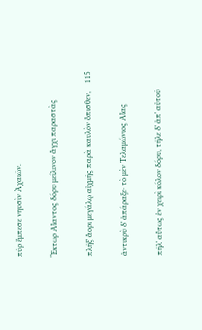πῦρ ἔμπεσε νηυσὶν Ἀχαιῶν.

Ἕκτωρ Αἴαντος δόρυ μείλινον ἄγχι παραστὰς

πλῆξ᾽ ἄορι μεγάλῳ αἰχμῆς παρὰ καυλὸν ὄπισθεν,    115

ἀντικρὺ δ᾽ ἀπάραξε· τὸ μὲν Τελαμώνιος Αἴας

πῆλ᾽ αὔτως ἐν χειρὶ κόλον δόρυ, τῆλε δ᾽ ἀπ᾽ αὐτοῦ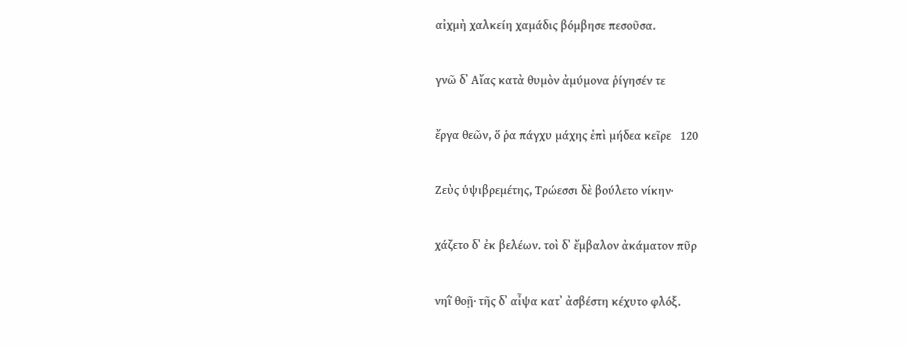αἰχμὴ χαλκείη χαμάδις βόμβησε πεσοῦσα.

γνῶ δ᾽ Αἴας κατὰ θυμὸν ἀμύμονα ῥίγησέν τε

ἔργα θεῶν, ὅ ῥα πάγχυ μάχης ἐπὶ μήδεα κεῖρε   120

Ζεὺς ὑψιβρεμέτης, Τρώεσσι δὲ βούλετο νίκην·

χάζετο δ᾽ ἐκ βελέων. τοὶ δ᾽ ἔμβαλον ἀκάματον πῦρ

νηῒ θοῇ· τῆς δ᾽ αἶψα κατ᾽ ἀσβέστη κέχυτο φλόξ.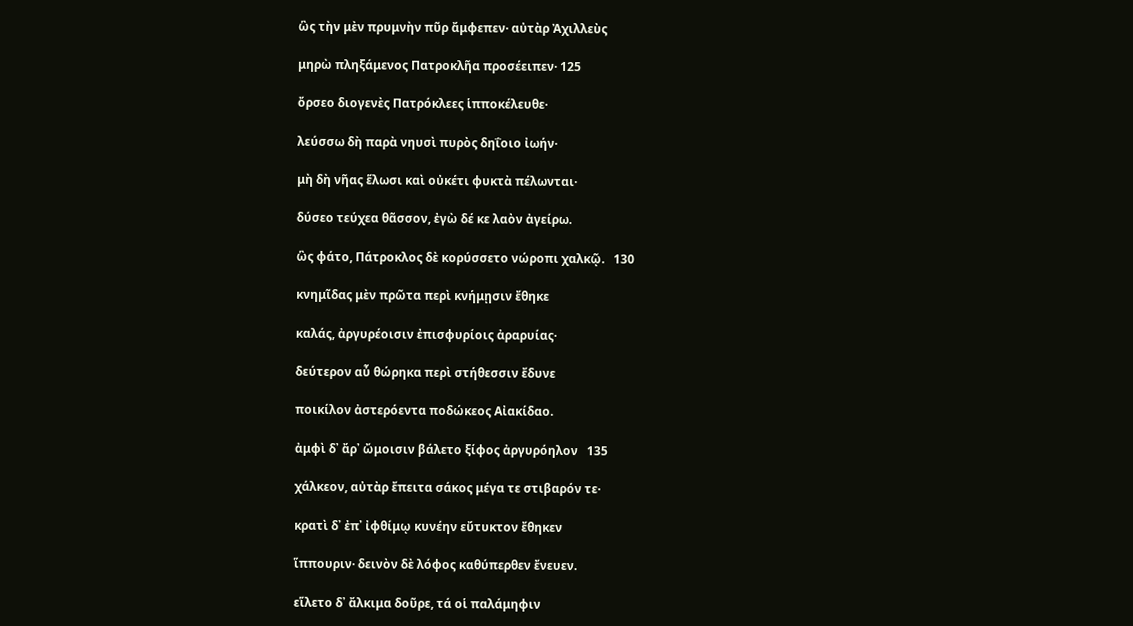ὣς τὴν μὲν πρυμνὴν πῦρ ἄμφεπεν· αὐτὰρ Ἀχιλλεὺς

μηρὼ πληξάμενος Πατροκλῆα προσέειπεν· 125

ὄρσεο διογενὲς Πατρόκλεες ἱπποκέλευθε·

λεύσσω δὴ παρὰ νηυσὶ πυρὸς δηΐοιο ἰωήν·

μὴ δὴ νῆας ἕλωσι καὶ οὐκέτι φυκτὰ πέλωνται·

δύσεο τεύχεα θᾶσσον, ἐγὼ δέ κε λαὸν ἀγείρω.

ὣς φάτο, Πάτροκλος δὲ κορύσσετο νώροπι χαλκῷ.   130

κνημῖδας μὲν πρῶτα περὶ κνήμῃσιν ἔθηκε

καλάς, ἀργυρέοισιν ἐπισφυρίοις ἀραρυίας·

δεύτερον αὖ θώρηκα περὶ στήθεσσιν ἔδυνε

ποικίλον ἀστερόεντα ποδώκεος Αἰακίδαο.

ἀμφὶ δ᾽ ἄρ᾽ ὤμοισιν βάλετο ξίφος ἀργυρόηλον   135

χάλκεον, αὐτὰρ ἔπειτα σάκος μέγα τε στιβαρόν τε·

κρατὶ δ᾽ ἐπ᾽ ἰφθίμῳ κυνέην εὔτυκτον ἔθηκεν

ἵππουριν· δεινὸν δὲ λόφος καθύπερθεν ἔνευεν.

εἵλετο δ᾽ ἄλκιμα δοῦρε, τά οἱ παλάμηφιν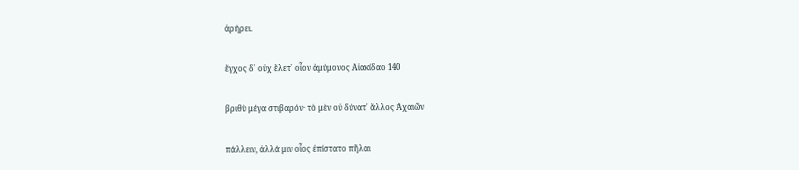ἀρήρει.

ἔγχος δ᾽ οὐχ ἕλετ᾽ οἶον ἀμύμονος Αἰακίδαο 140

βριθὺ μέγα στιβαρόν· τὸ μὲν οὐ δύνατ᾽ ἄλλος Ἀχαιῶν

πάλλειν, ἀλλά μιν οἶος ἐπίστατο πῆλαι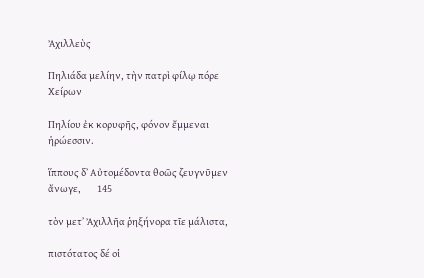Ἀχιλλεὺς

Πηλιάδα μελίην, τὴν πατρὶ φίλῳ πόρε Χείρων

Πηλίου ἐκ κορυφῆς, φόνον ἔμμεναι ἡρώεσσιν.

ἵππους δ᾽ Αὐτομέδοντα θοῶς ζευγνῦμεν ἄνωγε,        145

τὸν μετ᾽ Ἀχιλλῆα ῥηξήνορα τῖε μάλιστα,

πιστότατος δέ οἱ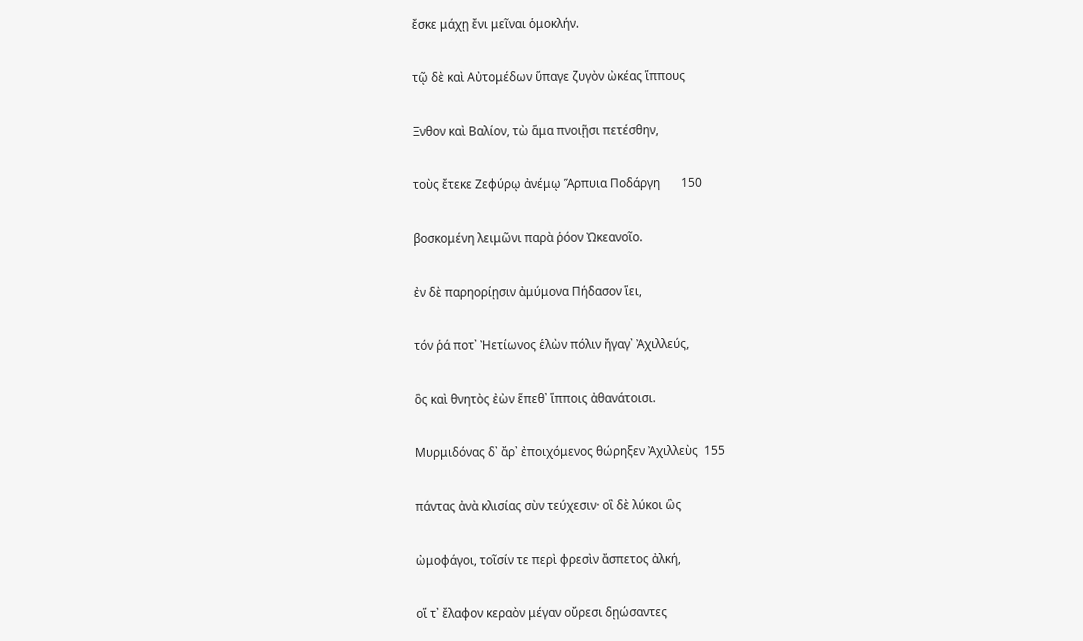ἔσκε μάχῃ ἔνι μεῖναι ὁμοκλήν.

τῷ δὲ καὶ Αὐτομέδων ὕπαγε ζυγὸν ὠκέας ἵππους

Ξνθον καὶ Βαλίον, τὼ ἅμα πνοιῇσι πετέσθην,

τοὺς ἔτεκε Ζεφύρῳ ἀνέμῳ Ἅρπυια Ποδάργη       150

βοσκομένη λειμῶνι παρὰ ῥόον Ὠκεανοῖο.

ἐν δὲ παρηορίῃσιν ἀμύμονα Πήδασον ἵει,

τόν ῥά ποτ᾽ Ἠετίωνος ἑλὼν πόλιν ἤγαγ᾽ Ἀχιλλεύς,

ὃς καὶ θνητὸς ἐὼν ἕπεθ᾽ ἵπποις ἀθανάτοισι.

Μυρμιδόνας δ᾽ ἄρ᾽ ἐποιχόμενος θώρηξεν Ἀχιλλεὺς  155

πάντας ἀνὰ κλισίας σὺν τεύχεσιν· οἳ δὲ λύκοι ὣς

ὠμοφάγοι, τοῖσίν τε περὶ φρεσὶν ἄσπετος ἀλκή,

οἵ τ᾽ ἔλαφον κεραὸν μέγαν οὔρεσι δῃώσαντες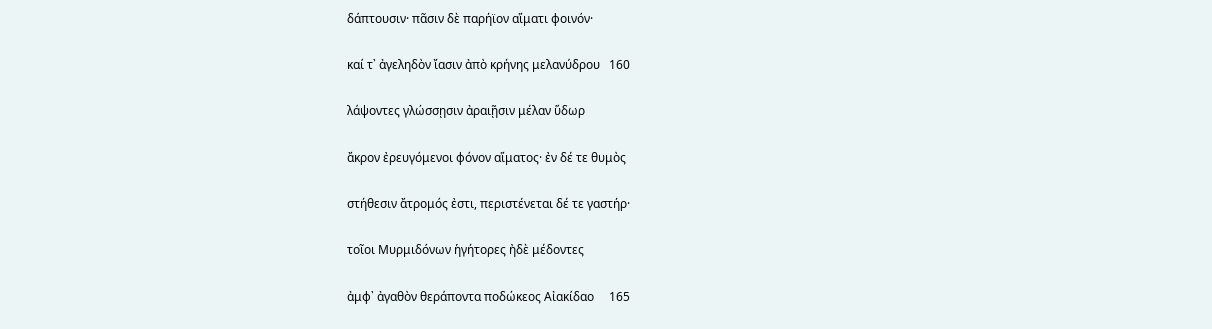δάπτουσιν· πᾶσιν δὲ παρήϊον αἵματι φοινόν·

καί τ᾽ ἀγεληδὸν ἴασιν ἀπὸ κρήνης μελανύδρου   160

λάψοντες γλώσσῃσιν ἀραιῇσιν μέλαν ὕδωρ

ἄκρον ἐρευγόμενοι φόνον αἵματος· ἐν δέ τε θυμὸς

στήθεσιν ἄτρομός ἐστι, περιστένεται δέ τε γαστήρ·

τοῖοι Μυρμιδόνων ἡγήτορες ἠδὲ μέδοντες

ἀμφ᾽ ἀγαθὸν θεράποντα ποδώκεος Αἰακίδαο     165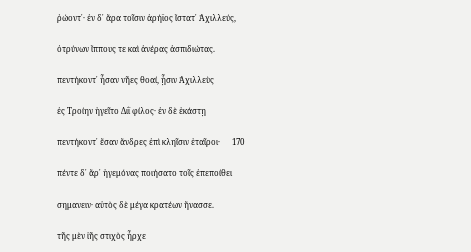ῥώοντ᾽· ἐν δ᾽ ἄρα τοῖσιν ἀρήϊος ἵστατ᾽ Ἀχιλλεύς,

ὀτρύνων ἵππους τε καὶ ἀνέρας ἀσπιδιώτας.

πεντήκοντ᾽ ἦσαν νῆες θοαί, ᾗσιν Ἀχιλλεὺς

ἐς Τροίην ἡγεῖτο Διῒ φίλος· ἐν δὲ ἑκάστῃ

πεντήκοντ᾽ ἔσαν ἄνδρες ἐπὶ κληῖσιν ἑταῖροι·      170

πέντε δ᾽ ἄρ᾽ ἡγεμόνας ποιήσατο τοῖς ἐπεποίθει

σημανειν· αὐτὸς δὲ μέγα κρατέων ἤνασσε.

τῆς μὲν ἰῆς στιχὸς ἦρχε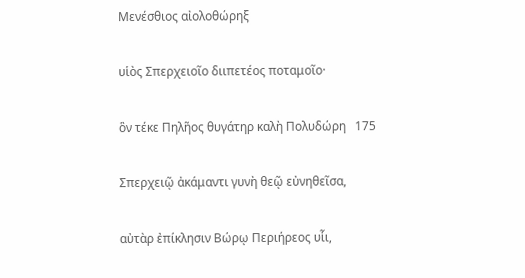Μενέσθιος αἰολοθώρηξ

υἱὸς Σπερχειοῖο διιπετέος ποταμοῖο·

ὃν τέκε Πηλῆος θυγάτηρ καλὴ Πολυδώρη   175

Σπερχειῷ ἀκάμαντι γυνὴ θεῷ εὐνηθεῖσα,

αὐτὰρ ἐπίκλησιν Βώρῳ Περιήρεος υἷι,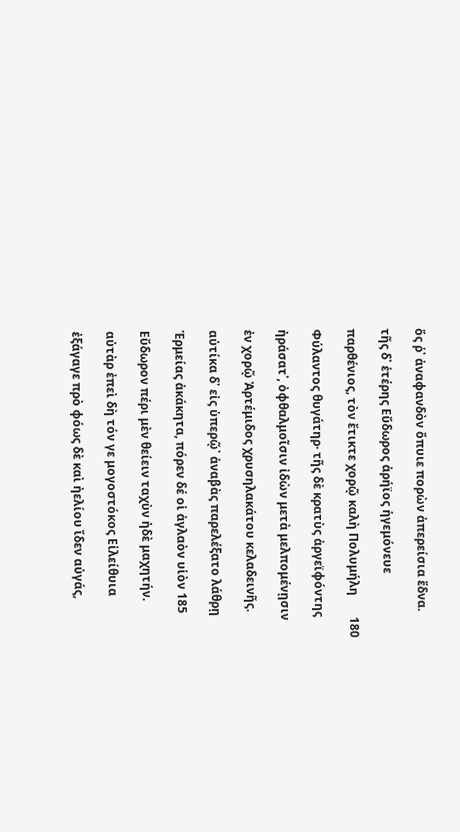ὅς ῥ᾽ ἀναφανδὸν ὄπυιε πορὼν ἀπερείσια ἕδνα.

τῆς δ᾽ ἑτέρης Εὔδωρος ἀρήϊος ἡγεμόνευε

παρθένιος, τὸν ἔτικτε χορῷ καλὴ Πολυμήλη       180

Φύλαντος θυγάτηρ· τῆς δὲ κρατὺς ἀργεϊφόντης

ἠράσατ᾽, ὀφθαλμοῖσιν ἰδὼν μετὰ μελπομένῃσιν

ἐν χορῷ Ἀρτέμιδος χρυσηλακάτου κελαδεινῆς.

αὐτίκα δ᾽ εἰς ὑπερῷ᾽ ἀναβὰς παρελέξατο λάθρῃ

Ἑρμείας ἀκάκητα, πόρεν δέ οἱ ἀγλαὸν υἱὸν 185

Εὔδωρον πέρι μὲν θείειν ταχὺν ἠδὲ μαχητήν.

αὐτὰρ ἐπεὶ δὴ τόν γε μογοστόκος Εἰλείθυια

ἐξάγαγε πρὸ φόως δὲ καὶ ἠελίου ἴδεν αὐγάς,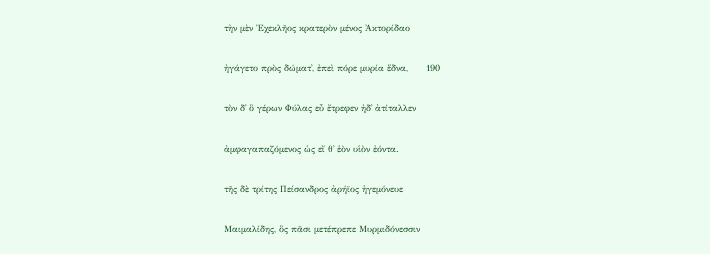τὴν μὲν Ἐχεκλῆος κρατερὸν μένος Ἀκτορίδαο

ἠγάγετο πρὸς δώματ᾽, ἐπεὶ πόρε μυρία ἕδνα,      190

τὸν δ᾽ ὃ γέρων Φύλας εὖ ἔτρεφεν ἠδ᾽ ἀτίταλλεν

ἀμφαγαπαζόμενος ὡς εἴ θ᾽ ἑὸν υἱὸν ἐόντα.

τῆς δὲ τρίτης Πείσανδρος ἀρήϊος ἡγεμόνευε

Μαιμαλίδης, ὃς πᾶσι μετέπρεπε Μυρμιδόνεσσιν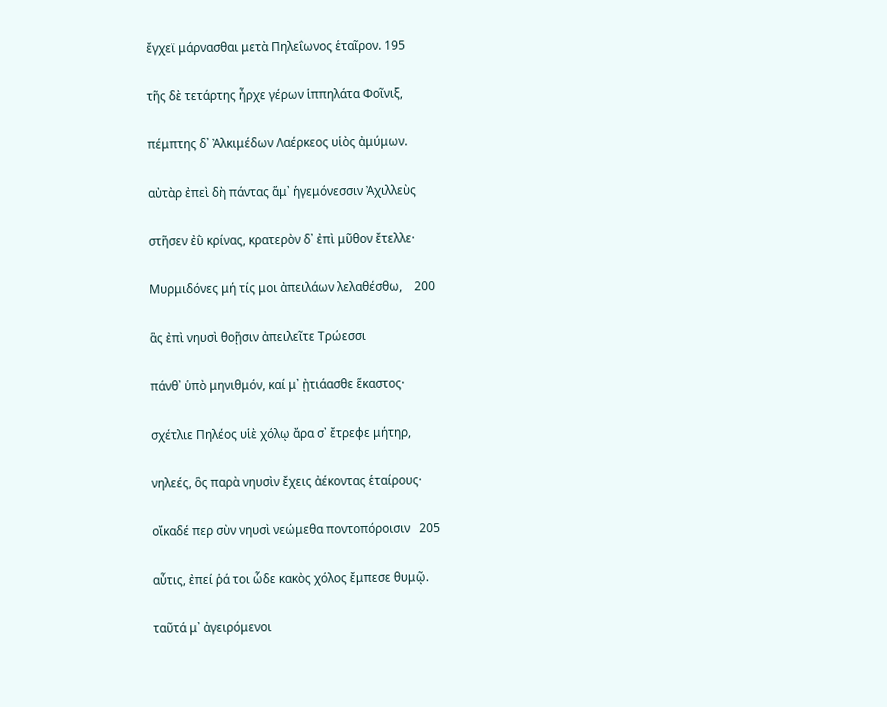ἔγχεϊ μάρνασθαι μετὰ Πηλεΐωνος ἑταῖρον. 195

τῆς δὲ τετάρτης ἦρχε γέρων ἱππηλάτα Φοῖνιξ,

πέμπτης δ᾽ Ἀλκιμέδων Λαέρκεος υἱὸς ἀμύμων.

αὐτὰρ ἐπεὶ δὴ πάντας ἅμ᾽ ἡγεμόνεσσιν Ἀχιλλεὺς

στῆσεν ἐῢ κρίνας, κρατερὸν δ᾽ ἐπὶ μῦθον ἔτελλε·

Μυρμιδόνες μή τίς μοι ἀπειλάων λελαθέσθω,    200

ἃς ἐπὶ νηυσὶ θοῇσιν ἀπειλεῖτε Τρώεσσι

πάνθ᾽ ὑπὸ μηνιθμόν, καί μ᾽ ᾐτιάασθε ἕκαστος·

σχέτλιε Πηλέος υἱὲ χόλῳ ἄρα σ᾽ ἔτρεφε μήτηρ,

νηλεές, ὃς παρὰ νηυσὶν ἔχεις ἀέκοντας ἑταίρους·

οἴκαδέ περ σὺν νηυσὶ νεώμεθα ποντοπόροισιν   205

αὖτις, ἐπεί ῥά τοι ὧδε κακὸς χόλος ἔμπεσε θυμῷ.

ταῦτά μ᾽ ἀγειρόμενοι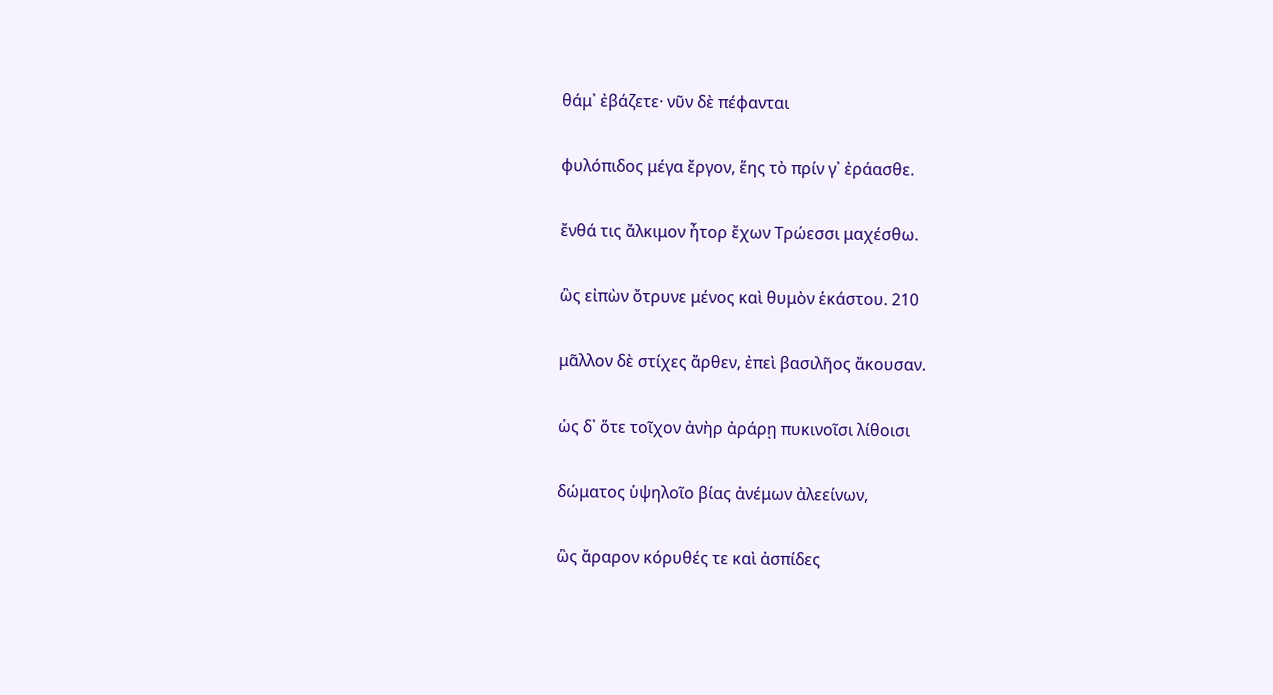θάμ᾽ ἐβάζετε· νῦν δὲ πέφανται

φυλόπιδος μέγα ἔργον, ἕης τὸ πρίν γ᾽ ἐράασθε.

ἔνθά τις ἄλκιμον ἦτορ ἔχων Τρώεσσι μαχέσθω.

ὣς εἰπὼν ὄτρυνε μένος καὶ θυμὸν ἑκάστου. 210

μᾶλλον δὲ στίχες ἄρθεν, ἐπεὶ βασιλῆος ἄκουσαν.

ὡς δ᾽ ὅτε τοῖχον ἀνὴρ ἀράρῃ πυκινοῖσι λίθοισι

δώματος ὑψηλοῖο βίας ἀνέμων ἀλεείνων,

ὣς ἄραρον κόρυθές τε καὶ ἀσπίδες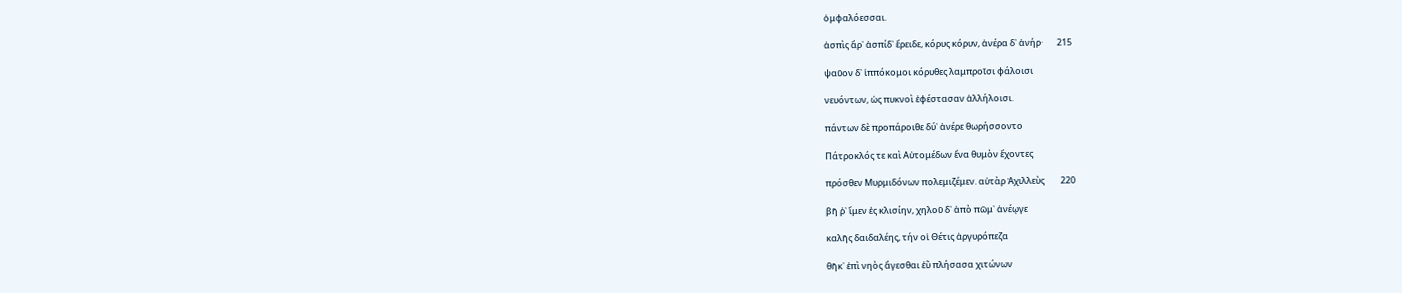ὀμφαλόεσσαι.

ἀσπὶς ἄρ᾽ ἀσπίδ᾽ ἔρειδε, κόρυς κόρυν, ἀνέρα δ᾽ ἀνήρ·       215

ψαῦον δ᾽ ἱππόκομοι κόρυθες λαμπροῖσι φάλοισι

νευόντων, ὡς πυκνοὶ ἐφέστασαν ἀλλήλοισι.

πάντων δὲ προπάροιθε δύ᾽ ἀνέρε θωρήσσοντο

Πάτροκλός τε καὶ Αὐτομέδων ἕνα θυμὸν ἔχοντες

πρόσθεν Μυρμιδόνων πολεμιζέμεν. αὐτὰρ Ἀχιλλεὺς        220

βῆ ῥ᾽ ἴμεν ἐς κλισίην, χηλοῦ δ᾽ ἀπὸ πῶμ᾽ ἀνέῳγε

καλῆς δαιδαλέης, τήν οἱ Θέτις ἀργυρόπεζα

θῆκ᾽ ἐπὶ νηὸς ἄγεσθαι ἐῢ πλήσασα χιτώνων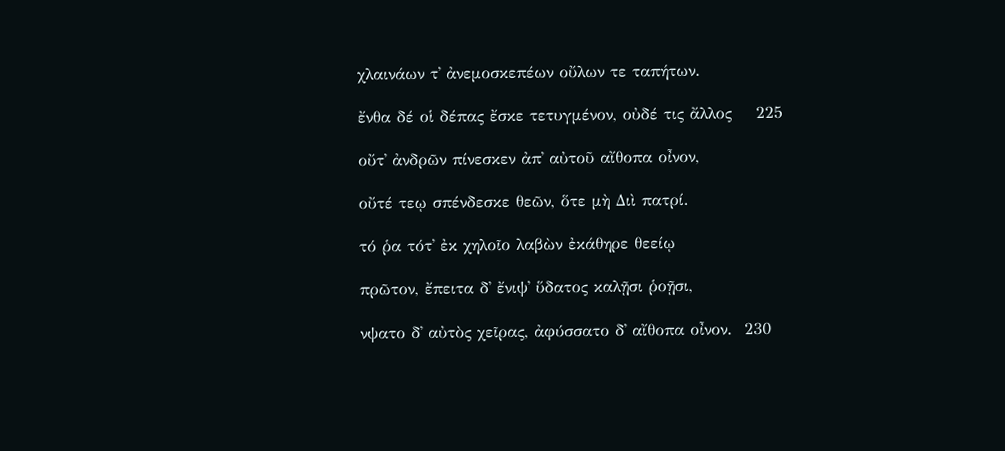χλαινάων τ᾽ ἀνεμοσκεπέων οὔλων τε ταπήτων.

ἔνθα δέ οἱ δέπας ἔσκε τετυγμένον, οὐδέ τις ἄλλος    225

οὔτ᾽ ἀνδρῶν πίνεσκεν ἀπ᾽ αὐτοῦ αἴθοπα οἶνον,

οὔτέ τεῳ σπένδεσκε θεῶν, ὅτε μὴ Διὶ πατρί.

τό ῥα τότ᾽ ἐκ χηλοῖο λαβὼν ἐκάθηρε θεείῳ

πρῶτον, ἔπειτα δ᾽ ἔνιψ᾽ ὕδατος καλῇσι ῥοῇσι,

νψατο δ᾽ αὐτὸς χεῖρας, ἀφύσσατο δ᾽ αἴθοπα οἶνον.  230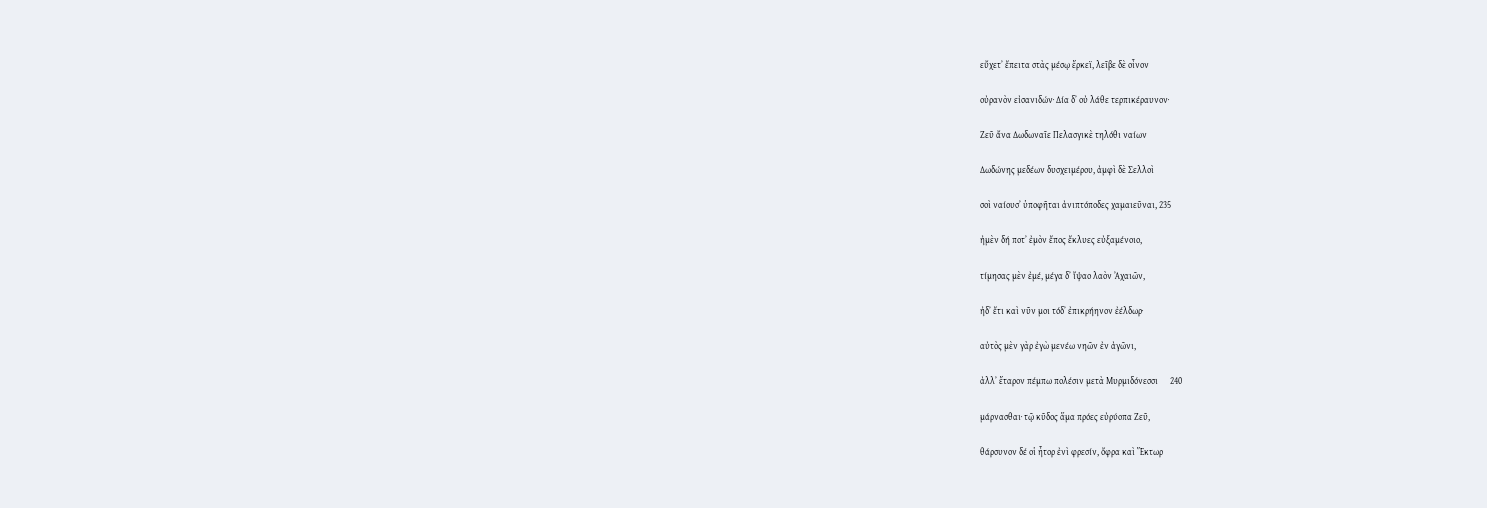εὔχετ᾽ ἔπειτα στὰς μέσῳ ἕρκεϊ, λεῖβε δὲ οἶνον

οὐρανὸν εἰσανιδών· Δία δ᾽ οὐ λάθε τερπικέραυνον·

Ζεῦ ἄνα Δωδωναῖε Πελασγικὲ τηλόθι ναίων

Δωδώνης μεδέων δυσχειμέρου, ἀμφὶ δὲ Σελλοὶ

σοὶ ναίουσ᾽ ὑποφῆται ἀνιπτόποδες χαμαιεῦναι, 235

ἠμὲν δή ποτ᾽ ἐμὸν ἔπος ἔκλυες εὐξαμένοιο,

τίμησας μὲν ἐμέ, μέγα δ᾽ ἴψαο λαὸν Ἀχαιῶν,

ἠδ᾽ ἔτι καὶ νῦν μοι τόδ᾽ ἐπικρήηνον ἐέλδωρ·

αὐτὸς μὲν γὰρ ἐγὼ μενέω νηῶν ἐν ἀγῶνι,

ἀλλ᾽ ἕταρον πέμπω πολέσιν μετὰ Μυρμιδόνεσσι      240

μάρνασθαι· τῷ κῦδος ἅμα πρόες εὐρύοπα Ζεῦ,

θάρσυνον δέ οἱ ἦτορ ἐνὶ φρεσίν, ὄφρα καὶ Ἕκτωρ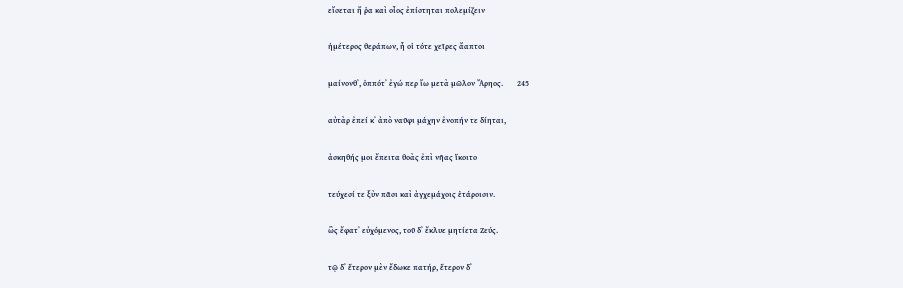εἴσεται ἤ ῥα καὶ οἶος ἐπίστηται πολεμίζειν

ἡμέτερος θεράπων, ἦ οἱ τότε χεῖρες ἄαπτοι

μαίνονθ᾽, ὁππότ᾽ ἐγώ περ ἴω μετὰ μῶλον Ἄρηος.       245

αὐτὰρ ἐπεί κ᾽ ἀπὸ ναῦφι μάχην ἐνοπήν τε δίηται,

ἀσκηθής μοι ἔπειτα θοὰς ἐπὶ νῆας ἵκοιτο

τεύχεσί τε ξὺν πᾶσι καὶ ἀγχεμάχοις ἑτάροισιν.

ὣς ἔφατ᾽ εὐχόμενος, τοῦ δ᾽ ἔκλυε μητίετα Ζεύς.

τῷ δ᾽ ἕτερον μὲν ἔδωκε πατήρ, ἕτερον δ᾽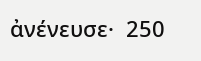ἀνένευσε·  250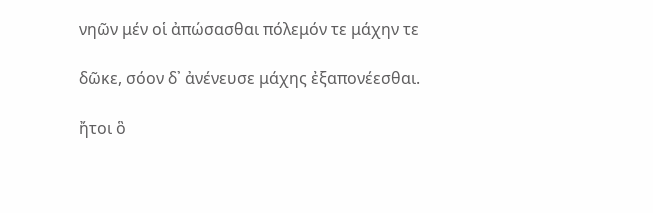νηῶν μέν οἱ ἀπώσασθαι πόλεμόν τε μάχην τε

δῶκε, σόον δ᾽ ἀνένευσε μάχης ἐξαπονέεσθαι.

ἤτοι ὃ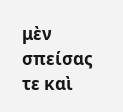μὲν σπείσας τε καὶ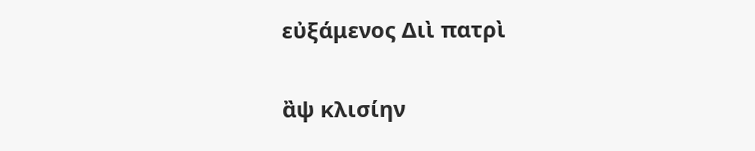εὐξάμενος Διὶ πατρὶ

ἂψ κλισίην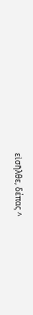εἰσῆλθε, δέπας ^